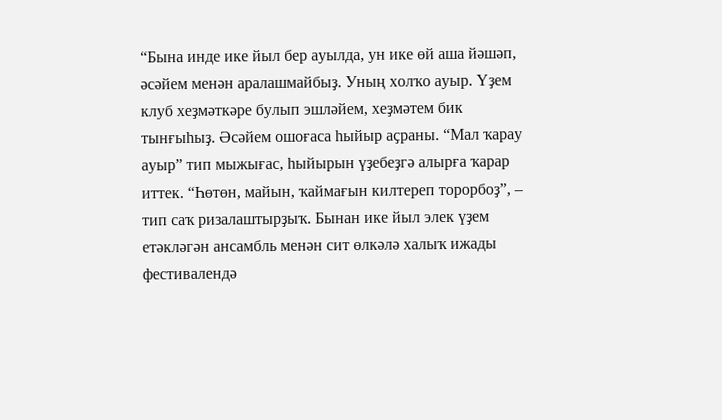“Бына инде ике йыл бер ауылда, ун ике өй аша йәшәп, әсәйем менән аралашмайбыҙ. Уның холҡо ауыр. Үҙем клуб хеҙмәткәре булып эшләйем, хеҙмәтем бик тынғыһыҙ. Әсәйем ошоғаса һыйыр аҫраны. “Мал ҡарау ауыр” тип мыжығас, һыйырын үҙебеҙгә алырға ҡарар иттек. “Һөтөн, майын, ҡаймағын килтереп торорбоҙ”, – тип саҡ ризалаштырҙыҡ. Бынан ике йыл элек үҙем етәкләгән ансамбль менән сит өлкәлә халыҡ ижады фестивалендә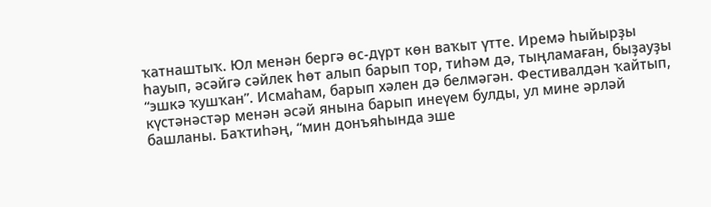ҡатнаштыҡ. Юл менән бергә өс-дүрт көн ваҡыт үтте. Иремә һыйырҙы һауып, әсәйгә сәйлек һөт алып барып тор, тиһәм дә, тыңламаған, быҙауҙы “эшкә ҡушҡан”. Исмаһам, барып хәлен дә белмәгән. Фестивалдән ҡайтып, күстәнәстәр менән әсәй янына барып инеүем булды, ул мине әрләй башланы. Баҡтиһәң, “мин донъяһында эше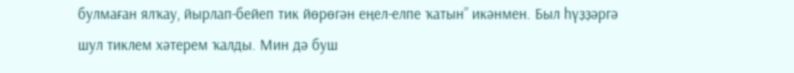булмаған ялҡау, йырлап-бейеп тик йөрөгән еңел-елпе ҡатын” икәнмен. Был һүҙҙәргә шул тиклем хәтерем ҡалды. Мин дә буш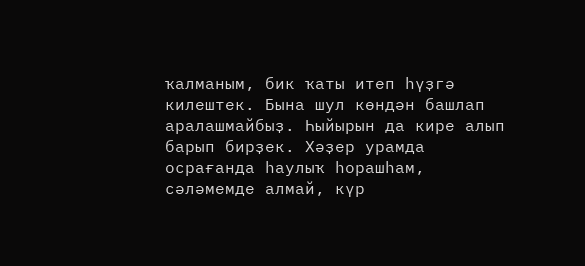ҡалманым, бик ҡаты итеп һүҙгә килештек. Бына шул көндән башлап аралашмайбыҙ. Һыйырын да кире алып барып бирҙек. Хәҙер урамда осрағанда һаулыҡ һорашһам, сәләмемде алмай, күр